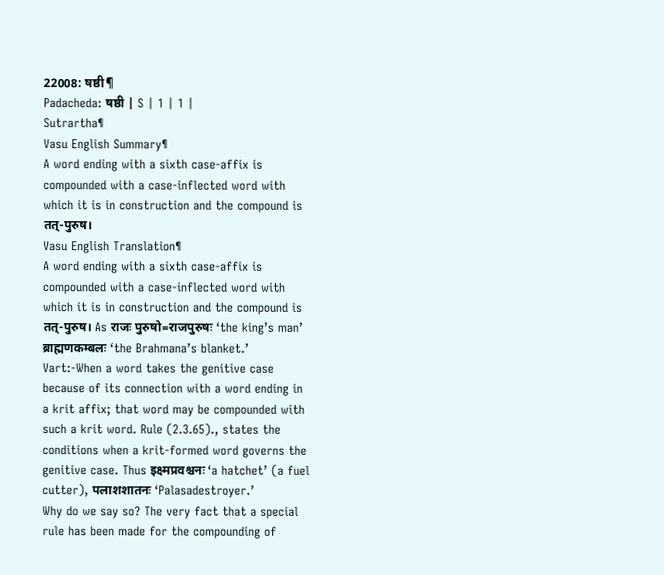22008: षष्ठी¶
Padacheda: षष्ठी | S | 1 | 1 |
Sutrartha¶
Vasu English Summary¶
A word ending with a sixth case-affix is compounded with a case-inflected word with which it is in construction and the compound is तत्-पुरुष।
Vasu English Translation¶
A word ending with a sixth case-affix is compounded with a case-inflected word with which it is in construction and the compound is तत्-पुरुष। As राजः पुरुषो=राजपुरुषः ‘the king’s man’ ब्राह्मणकम्बलः ‘the Brahmana’s blanket.’
Vart:-When a word takes the genitive case because of its connection with a word ending in a krit affix; that word may be compounded with such a krit word. Rule (2.3.65)., states the conditions when a krit-formed word governs the genitive case. Thus इक्ष्मप्रवश्चनः ‘a hatchet’ (a fuel cutter), पलाशशातनः ‘Palasadestroyer.’
Why do we say so? The very fact that a special rule has been made for the compounding of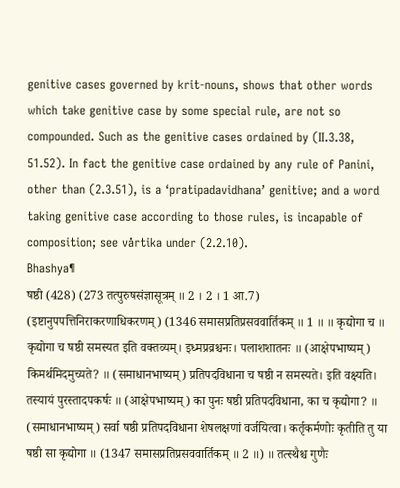genitive cases governed by krit-nouns, shows that other words which take genitive case by some special rule, are not so compounded. Such as the genitive cases ordained by (II.3.38, 51.52). In fact the genitive case ordained by any rule of Panini, other than (2.3.51), is a ‘pratipadavidhana’ genitive; and a word taking genitive case according to those rules, is incapable of composition; see vårtika under (2.2.10).
Bhashya¶
षष्ठी (428) (273 तत्पुरुषसंज्ञासूत्रम् ॥ 2 । 2 । 1 आ.7) (इष्टानुपपत्तिनिराकरणाधिकरणम्) (1346 समासप्रतिप्रसववार्तिकम् ॥ 1 ॥ ॥ कृद्योगा च ॥ कृद्योगा च षष्ठी समस्यत इति वक्तव्यम्। इध्मप्रव्रश्चनः। पलाशशातनः ॥ (आक्षेपभाष्यम्) किमर्थमिदमुच्यते? ॥ (समाधानभाष्यम्) प्रतिपदविधाना च षष्ठी न समस्यते। इति वक्ष्यति। तस्यायं पुरस्तादपकर्षः ॥ (आक्षेपभाष्यम्) का पुनः षष्ठी प्रतिपदविधाना, का च कृद्योगा? ॥ (समाधानभाष्यम्) सर्वा षष्ठी प्रतिपदविधाना शेषलक्षणां वर्जयित्वा। कर्तृकर्मणोः कृतीति तु या षष्ठी सा कृद्योगा ॥ (1347 समासप्रतिप्रसववार्तिकम् ॥ 2 ॥) ॥ तत्स्थैश्च गुणैः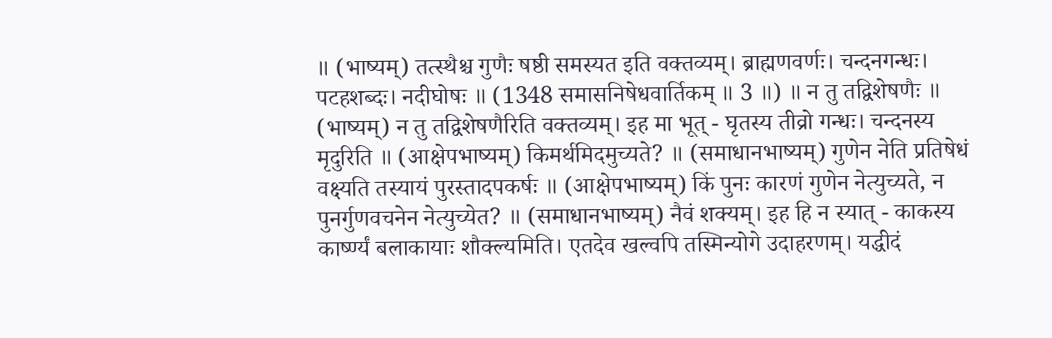॥ (भाष्यम्) तत्स्थैश्च गुणैः षष्ठी समस्यत इति वक्तव्यम्। ब्राह्मणवर्णः। चन्दनगन्धः। पटहशब्दः। नदीघोषः ॥ (1348 समासनिषेधवार्तिकम् ॥ 3 ॥) ॥ न तु तद्विशेषणैः ॥ (भाष्यम्) न तु तद्विशेषणैरिति वक्तव्यम्। इह मा भूत् - घृतस्य तीव्रो गन्धः। चन्दनस्य मृदुरिति ॥ (आक्षेपभाष्यम्) किमर्थमिदमुच्यते? ॥ (समाधानभाष्यम्) गुणेन नेति प्रतिषेधं वक्ष्यति तस्यायं पुरस्तादपकर्षः ॥ (आक्षेपभाष्यम्) किं पुनः कारणं गुणेन नेत्युच्यते, न पुनर्गुणवचनेन नेत्युच्येत? ॥ (समाधानभाष्यम्) नैवं शक्यम्। इह हि न स्यात् - काकस्य कार्ष्ण्यं बलाकायाः शौक्ल्यमिति। एतदेव खल्वपि तस्मिन्योगे उदाहरणम्। यद्धीदं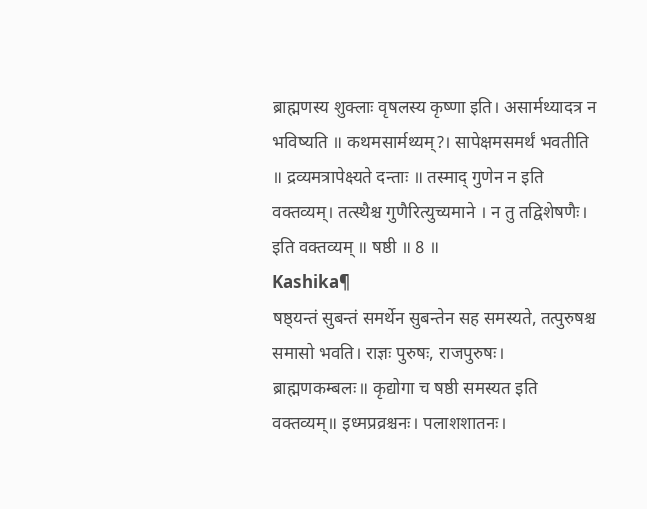ब्राह्मणस्य शुक्लाः वृषलस्य कृष्णा इति। असार्मथ्यादत्र न भविष्यति ॥ कथमसार्मथ्यम्?। सापेक्षमसमर्थं भवतीति ॥ द्रव्यमत्रापेक्ष्यते दन्ताः ॥ तस्माद् गुणेन न इति वक्तव्यम्। तत्स्थैश्च गुणैरित्युच्यमाने । न तु तद्विशेषणैः। इति वक्तव्यम् ॥ षष्ठी ॥ 8 ॥
Kashika¶
षष्ठ्यन्तं सुबन्तं समर्थेन सुबन्तेन सह समस्यते, तत्पुरुषश्च समासो भवति। राज्ञः पुरुषः, राजपुरुषः। ब्राह्मणकम्बलः॥ कृद्योगा च षष्ठी समस्यत इति वक्तव्यम्॥ इध्मप्रव्रश्चनः। पलाशशातनः।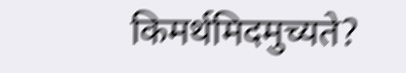किमर्थमिदमुच्यते?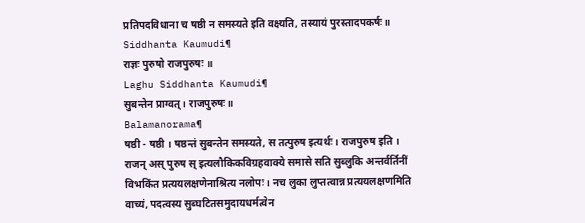प्रतिपदविधाना च षष्ठी न समस्यते इति वक्ष्यति, तस्यायं पुरस्तादपकर्षः॥
Siddhanta Kaumudi¶
राज्ञः पुरुषो राजपुरुषः ॥
Laghu Siddhanta Kaumudi¶
सुबन्तेन प्राग्वत्। राजपुरुषः॥
Balamanorama¶
षष्ठी - षष्ठी । षष्ठन्तं सुबन्तेन समस्यते, स तत्पुरुष इत्यर्थः । राजपुरुष इति । राजन् अस् पुरुष स् इत्यलौकिकविग्रहवाक्ये समासे सति सुब्लुकि अन्तर्वर्तिनीं विभकिंत प्रत्ययलक्षणेनाश्रित्य नलोपः । नच लुका लुप्तत्वान्न प्रत्ययलक्षणमिति वाच्यं, पदत्वस्य सुब्घटितसमुदायधर्मत्वेन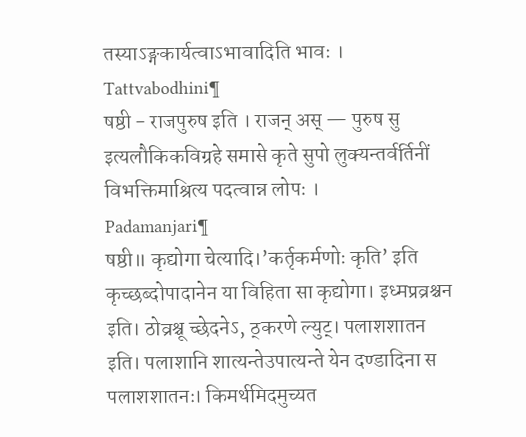तस्याऽङ्गकार्यत्वाऽभावादिति भावः ।
Tattvabodhini¶
षष्ठी - राजपुरुष इति । राजन् अस् — पुरुष सु इत्यलौकिकविग्रहे समासे कृते सुपो लुक्यन्तर्वर्तिनीं विभक्तिमाश्रित्य पदत्वान्न लोपः ।
Padamanjari¶
षष्ठी॥ कृद्योगा चेत्यादि।’कर्तृकर्मणोः कृति’ इति कृच्छब्दोपादानेन या विहिता सा कृद्योगा। इध्मप्रव्रश्चन इति। ठोव्रश्चू च्छेदनेऽ, ठ्करणे ल्युट्। पलाशशातन इति। पलाशानि शात्यन्तेउपात्यन्ते येन दण्डादिना स पलाशशातनः। किमर्थमिदमुच्यत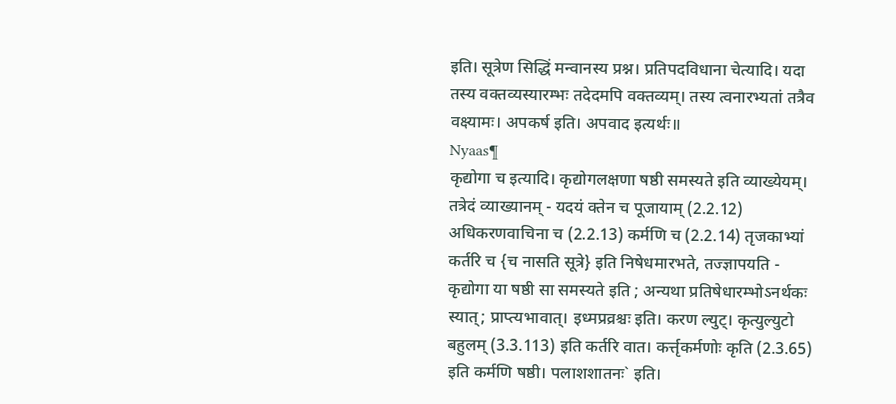इति। सूत्रेण सिद्धिं मन्वानस्य प्रश्न। प्रतिपदविधाना चेत्यादि। यदा तस्य वक्तव्यस्यारम्भः तदेदमपि वक्तव्यम्। तस्य त्वनारभ्यतां तत्रैव वक्ष्यामः। अपकर्ष इति। अपवाद इत्यर्थः॥
Nyaas¶
कृद्योगा च इत्यादि। कृद्योगलक्षणा षष्ठी समस्यते इति व्याख्येयम्। तत्रेदं व्याख्यानम् - यदयं क्तेन च पूजायाम् (2.2.12) अधिकरणवाचिना च (2.2.13) कर्मणि च (2.2.14) तृजकाभ्यां कर्तरि च {च नासति सूत्रे} इति निषेधमारभते, तज्ज्ञापयति - कृद्योगा या षष्ठी सा समस्यते इति ; अन्यथा प्रतिषेधारम्भोऽनर्थकः स्यात्; प्राप्त्यभावात्। इध्मप्रव्रश्चः इति। करण ल्युट्। कृत्युल्युटो बहुलम् (3.3.113) इति कर्तरि वात। कर्त्तृकर्मणोः कृति (2.3.65) इति कर्मणि षष्ठी। पलाशशातनः` इति।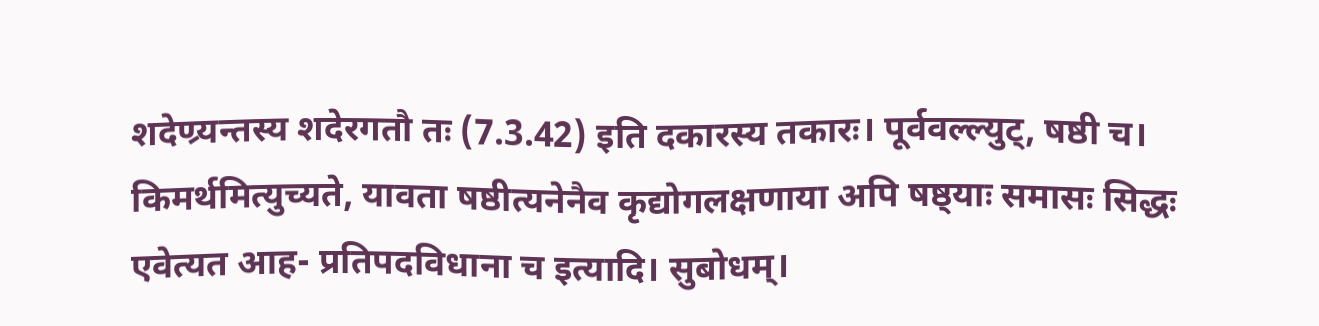शदेण्र्यन्तस्य शदेरगतौ तः (7.3.42) इति दकारस्य तकारः। पूर्ववल्ल्युट्, षष्ठी च। किमर्थमित्युच्यते, यावता षष्ठीत्यनेनैव कृद्योगलक्षणाया अपि षष्ठ्याः समासः सिद्धः एवेत्यत आह- प्रतिपदविधाना च इत्यादि। सुबोधम्।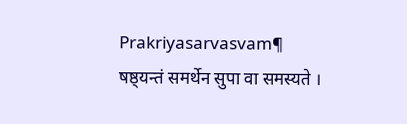Prakriyasarvasvam¶
षष्ठ्यन्तं समर्थेन सुपा वा समस्यते ।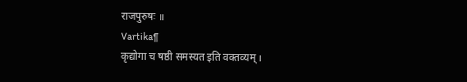राजपुरुषः ॥
Vartika¶
कृद्योगा च षष्ठी समस्यत इति वक्तव्यम् ।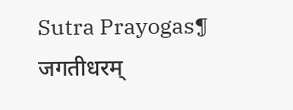Sutra Prayogas¶
जगतीधरम्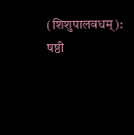(शिशुपालवधम्): षष्ठी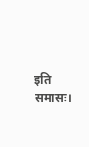इति समासः।